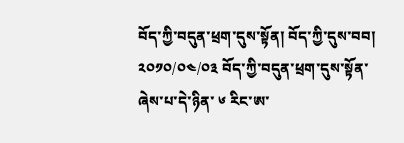བོད་ཀྱི་བདུན་ཕྲག་དུས་སྟོན། བོད་ཀྱི་དུས་བབ། ༢༠༡༠/༠༤/༠༣ བོད་ཀྱི་བདུན་ཕྲག་དུས་སྟོན་ཞེས་པ་དེ་ཉིན་ ༦ རིང་ཨ་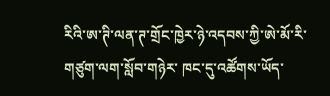རིའི་ཨ་ཊི་ལན་ཊ་གྲོང་ཁྱེར་ཉེ་འདབས་ཀྱི་ཨེ་མོ་རི་གཙུག་ལག་སློབ་གཉེར་ ཁང་དུ་འཚོགས་ཡོད་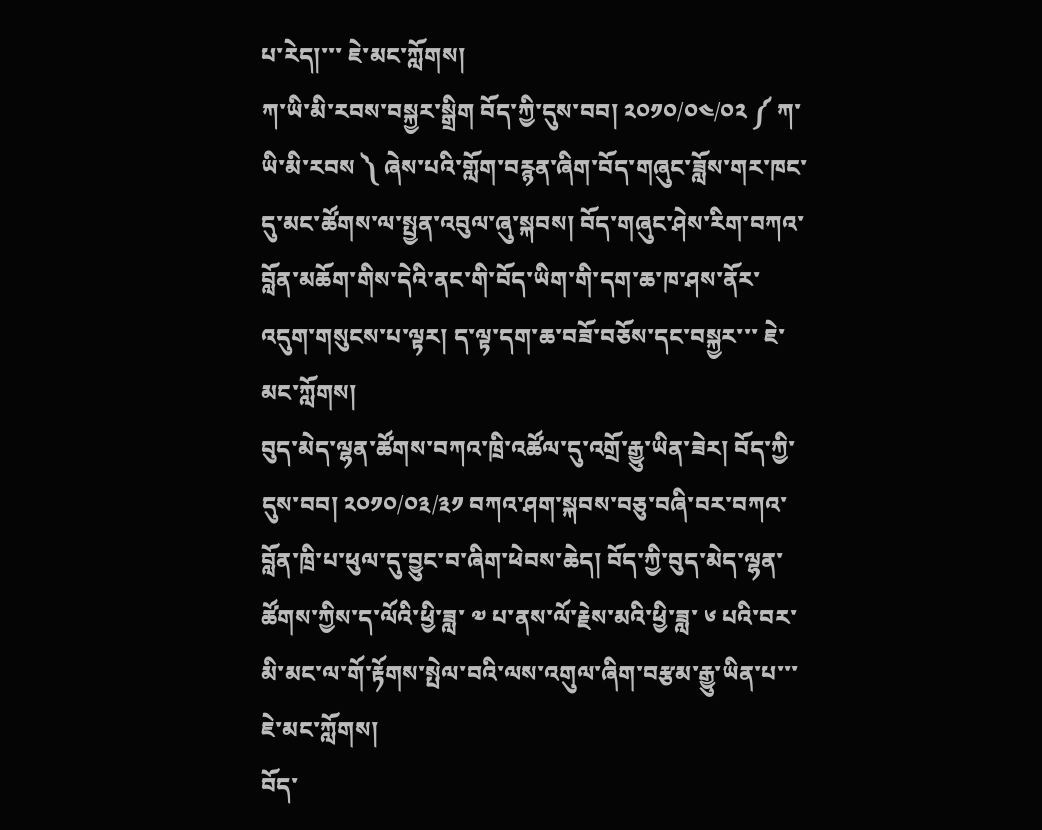པ་རེད།་་་ ཇེ་མང་ཀློགས།
ཀ་ཡི་མི་རབས་བསྐྱར་སྒྲིག བོད་ཀྱི་དུས་བབ། ༢༠༡༠/༠༤/༠༢ ༼ ཀ་ཡི་མི་རབས ༽ ཞེས་པའི་གློག་བརྙན་ཞིག་བོད་གཞུང་ཟློས་གར་ཁང་དུ་མང་ཚོགས་ལ་སྤྱན་འབུལ་ཞུ་སྐབས། བོད་གཞུང་ཤེས་རིག་བཀའ་བློན་མཆོག་གིས་དེའི་ནང་གི་བོད་ཡིག་གི་དག་ཆ་ཁ་ཤས་ནོར་འདུག་གསུངས་པ་ལྟར། ད་ལྟ་དག་ཆ་བཟོ་བཅོས་དང་བསྐྱར་་་ ཇེ་མང་ཀློགས།
བུད་མེད་ལྷན་ཚོགས་བཀའ་ཁྲི་འཚོལ་དུ་འགྲོ་རྒྱུ་ཡིན་ཟེར། བོད་ཀྱི་དུས་བབ། ༢༠༡༠/༠༣/༣༡ བཀའ་ཤག་སྐབས་བཅུ་བཞི་བར་བཀའ་བློན་ཁྲི་པ་ཕུལ་དུ་བྱུང་བ་ཞིག་ཕེབས་ཆེད། བོད་ཀྱི་བུད་མེད་ལྷན་ཚོགས་ཀྱིས་ད་ལོའི་ཕྱི་ཟླ་ ༧ པ་ནས་ལོ་རྗེས་མའི་ཕྱི་ཟླ་ ༦ པའི་བར་མི་མང་ལ་གོ་རྟོགས་སྤེལ་བའི་ལས་འགུལ་ཞིག་བརྩམ་རྒྱུ་ཡིན་པ་་་ ཇེ་མང་ཀློགས།
བོད་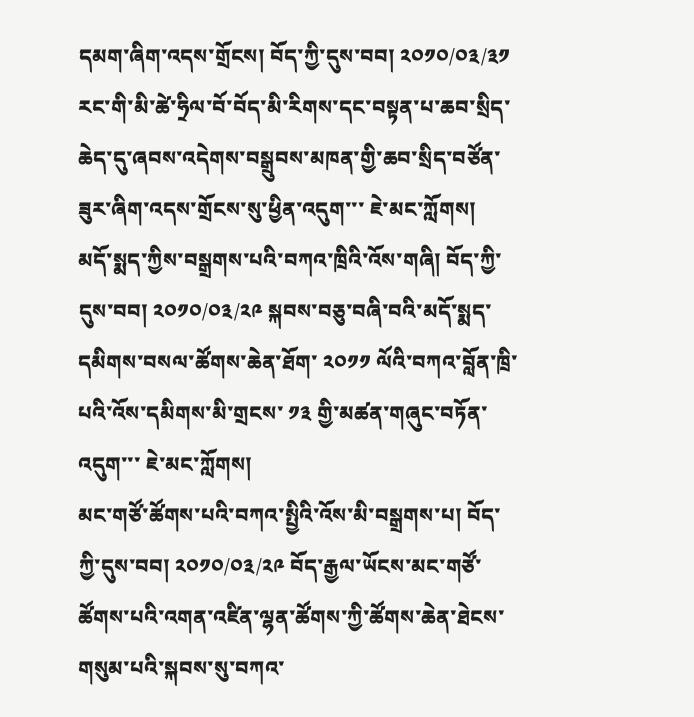དམག་ཞིག་འདས་གྲོངས། བོད་ཀྱི་དུས་བབ། ༢༠༡༠/༠༣/༣༡ རང་གི་མི་ཚེ་ཧྲིལ་བོ་བོད་མི་རིགས་དང་བསྟན་པ་ཆབ་སྲིད་ཆེད་དུ་ཞབས་འདེགས་བསྒྲུབས་མཁན་གྱི་ཆབ་སྲིད་བཙོན་ཟུར་ཞིག་འདས་གྲོངས་སུ་ཕྱིན་འདུག་་་ ཇེ་མང་ཀློགས།
མདོ་སྨད་ཀྱིས་བསྒྲགས་པའི་བཀའ་ཁྲིའི་འོས་གཞི། བོད་ཀྱི་དུས་བབ། ༢༠༡༠/༠༣/༢༩ སྐབས་བཅུ་བཞི་བའི་མདོ་སྨད་དམིགས་བསལ་ཚོགས་ཆེན་ཐོག་ ༢༠༡༡ ལོའི་བཀའ་བློན་ཁྲི་པའི་འོས་དམིགས་མི་གྲངས་ ༡༣ གྱི་མཚན་གཞུང་བཏོན་འདུག་་་ ཇེ་མང་ཀློགས།
མང་གཙོ་ཚོགས་པའི་བཀའ་སྤྱིའི་འོས་མི་བསྒྲགས་པ། བོད་ཀྱི་དུས་བབ། ༢༠༡༠/༠༣/༢༩ བོད་རྒྱལ་ཡོངས་མང་གཙོ་ཚོགས་པའི་འགན་འཛིན་ལྷན་ཚོགས་ཀྱི་ཚོགས་ཆེན་ཐེངས་གསུམ་པའི་སྐབས་སུ་བཀའ་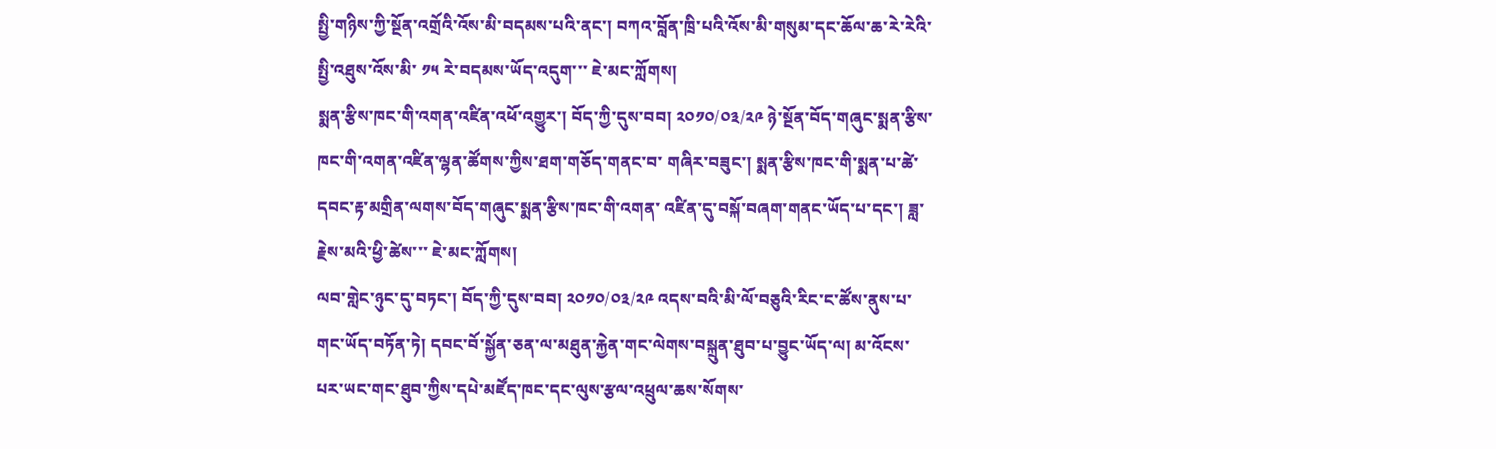སྤྱི་གཉིས་ཀྱི་སྔོན་འགྲོའི་འོས་མི་བདམས་པའི་ནང་། བཀའ་བློན་ཁྲི་པའི་འོས་མི་གསུམ་དང་ཆོལ་ཆ་རེ་རེའི་སྤྱི་འཐུས་འོས་མི་ ༡༥ རེ་བདམས་ཡོད་འདུག་་་ ཇེ་མང་ཀློགས།
སྨན་རྩིས་ཁང་གི་འགན་འཛིན་འཕོ་འགྱུར་། བོད་ཀྱི་དུས་བབ། ༢༠༡༠/༠༣/༢༩ ཉེ་སྔོན་བོད་གཞུང་སྨན་རྩིས་ཁང་གི་འགན་འཛིན་ལྷན་ཚོགས་ཀྱིས་ཐག་གཅོད་གནང་བ་ གཞིར་བཟུང་། སྨན་རྩིས་ཁང་གི་སྨན་པ་ཚེ་དབང་རྟ་མགྲིན་ལགས་བོད་གཞུང་སྨན་རྩིས་ཁང་གི་འགན་ འཛིན་དུ་བསྐོ་བཞག་གནང་ཡོད་པ་དང་། ཟླ་རྗེས་མའི་ཕྱི་ཚེས་་་ ཇེ་མང་ཀློགས།
ལབ་གླེང་ཉུང་དུ་བཏང་། བོད་ཀྱི་དུས་བབ། ༢༠༡༠/༠༣/༢༩ འདས་བའི་མི་ལོ་བཅུའི་རིང་ང་ཚོས་ནུས་པ་གང་ཡོད་བཏོན་ཏེ། དབང་བོ་སྐྱོན་ཅན་ལ་མཐུན་རྐྱེན་གང་ལེགས་བསྐྲུན་ཐུབ་པ་བྱུང་ཡོད་ལ། མ་འོངས་པར་ཡང་གང་ཐུབ་ཀྱིས་དཔེ་མཛོད་ཁང་དང་ལུས་རྩལ་འཕྲུལ་ཆས་སོགས་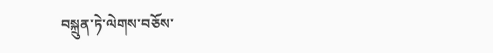བསྐྲུན་ཏེ་ལེགས་བཅོས་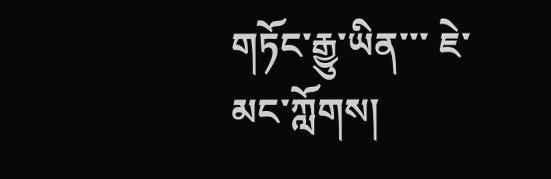གཏོང་རྒྱུ་ཡིན་་་ ཇེ་མང་ཀློགས།